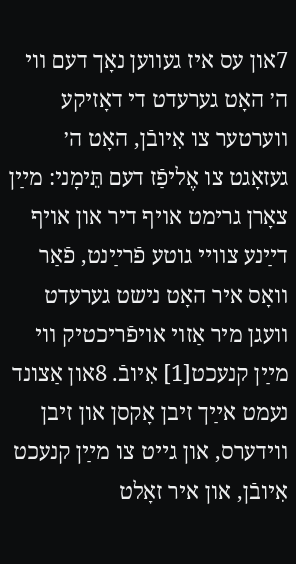7און עס איז געװען נאָך דעם װי ה׳ האָט גערעדט די דאָזיקע װערטער צו אִיובֿן, האָט ה׳ געזאָגט צו אֶליפַֿז דעם תֵּימָני: מײַן צאָרן גרימט אױף דיר און אױף דײַנע צװײ גוטע פֿרײַנט, פֿאַר װאָס איר האָט נישט גערעדט װעגן מיר אַזױ אױפֿריכטיק װי מײַן קנעכט[1] אִיובֿ. 8און אַצונד נעמט אײַך זיבן אָקסן און זיבן װידערס, און גײט צו מײַן קנעכט אִיובֿן, און איר זאָלט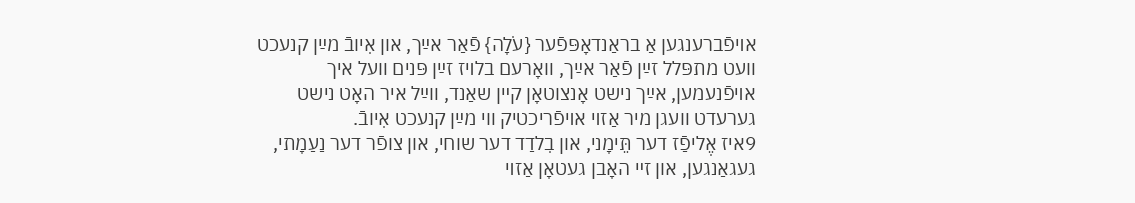אױפֿברענגען אַ בראַנדאָפּפֿער {עֹלָה} פֿאַר אײַך, און אִיובֿ מײַן קנעכט װעט מתפּלל זײַן פֿאַר אײַך, װאָרעם בלױז זײַן פּנים װעל איך אױפֿנעמען, אײַך נישט אָנצוטאָן קײן שאַנד, װײַל איר האָט נישט גערעדט װעגן מיר אַזױ אױפֿריכטיק װי מײַן קנעכט אִיובֿ.
9איז אֶליפַֿז דער תֵּימָני, און בִלדַד דער שוחי, און צופֿר דער נַעַמָתי, געגאַנגען, און זײ האָבן געטאָן אַזױ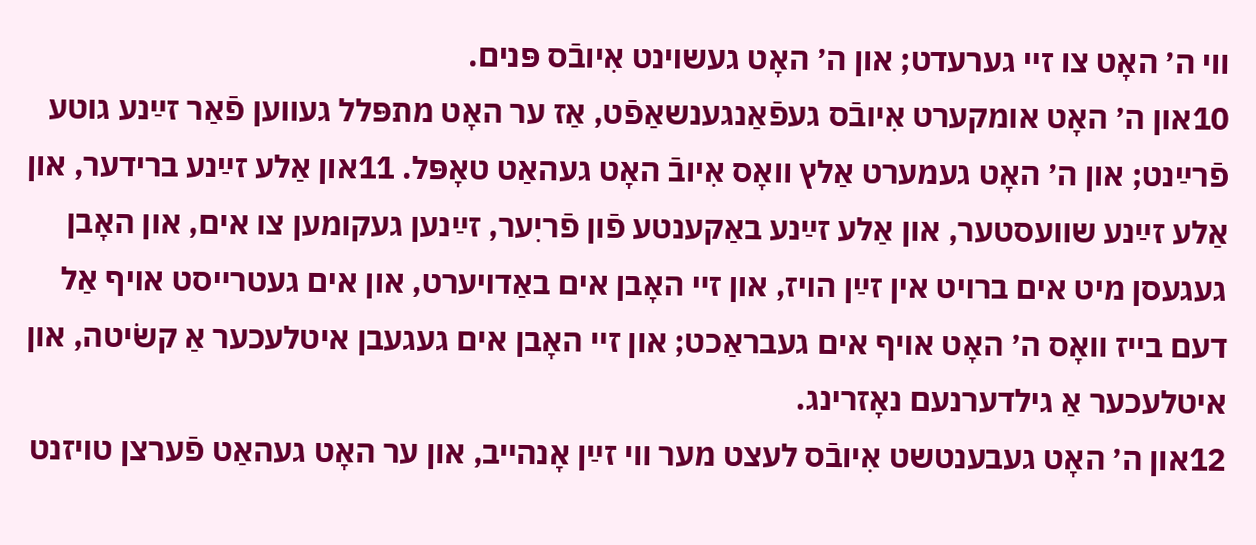װי ה׳ האָט צו זײ גערעדט; און ה׳ האָט געשױנט אִיובֿס פּנים.
10און ה׳ האָט אומקערט אִיובֿס געפֿאַנגענשאַפֿט, אַז ער האָט מתפּלל געװען פֿאַר זײַנע גוטע פֿרײַנט; און ה׳ האָט געמערט אַלץ װאָס אִיובֿ האָט געהאַט טאָפּל. 11און אַלע זײַנע ברידער, און אַלע זײַנע שװעסטער, און אַלע זײַנע באַקענטע פֿון פֿריִער, זײַנען געקומען צו אים, און האָבן געגעסן מיט אים ברױט אין זײַן הױז, און זײ האָבן אים באַדױערט, און אים געטרײסט אױף אַל דעם בײז װאָס ה׳ האָט אױף אים געבראַכט; און זײ האָבן אים געגעבן איטלעכער אַ קשׂיטה, און איטלעכער אַ גילדערנעם נאָזרינג.
12און ה׳ האָט געבענטשט אִיובֿס לעצט מער װי זײַן אָנהײב, און ער האָט געהאַט פֿערצן טױזנט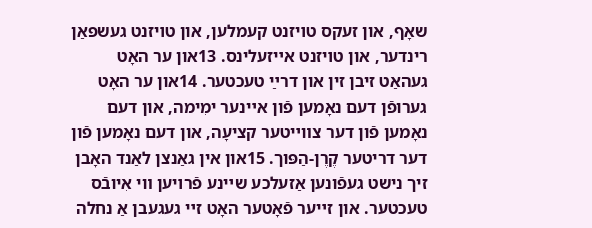שאָף, און זעקס טױזנט קעמלען, און טױזנט געשפּאַן רינדער, און טױזנט אײזעלינס. 13און ער האָט געהאַט זיבן זין און דרײַ טעכטער. 14און ער האָט גערופֿן דעם נאָמען פֿון אײנער ימִימה, און דעם נאָמען פֿון דער צװײטער קציעָה, און דעם נאָמען פֿון דער דריטער קֶרֶן-הַפּוך. 15און אין גאַנצן לאַנד האָבן זיך נישט געפֿונען אַזעלכע שײנע פֿרױען װי אִיובֿס טעכטער. און זײער פֿאָטער האָט זײ געגעבן אַ נחלה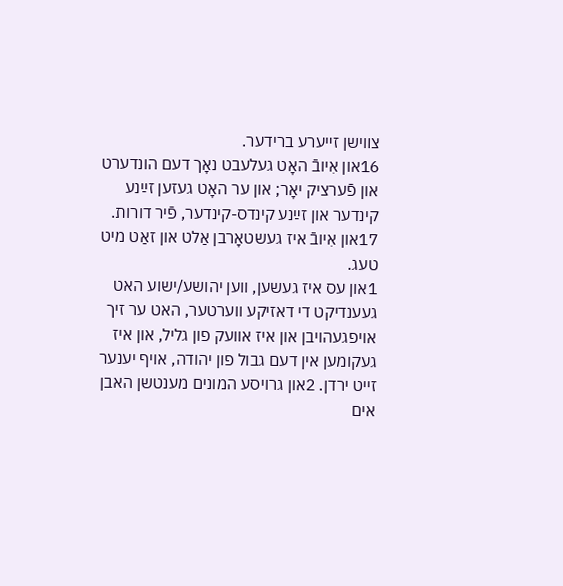צװישן זײערע ברידער.
16און אִיובֿ האָט געלעבט נאָך דעם הונדערט און פֿערציק יאָר; און ער האָט געזען זײַנע קינדער און זײַנע קינדס-קינדער, פֿיר דורות. 17און אִיובֿ איז געשטאָרבן אַלט און זאַט מיט טעג.
1און עס איז געשען, ווען יהושע/ישוע האט געענדיקט די דאזיקע ווערטער, האט ער זיך אויפגעהויבן און איז אוועק פון גליל, און איז געקומען אין דעם גבול פון יהודה, אויף יענער זייט ירדן. 2און גרויסע המונים מענטשן האבן אים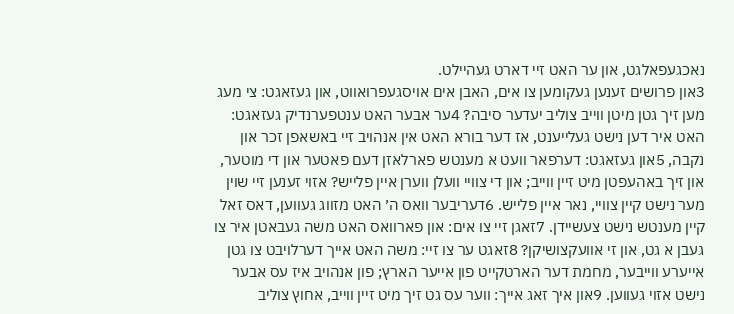נאכגעפאלגט, און ער האט זיי דארט געהיילט.
3און פרושים זענען געקומען צו אים, האבן אים אויסגעפרואווט, און געזאגט: צי מעג מען זיך גטן מיטן ווייב צוליב יעדער סיבה? 4ער אבער האט ענטפערנדיק געזאגט: האט איר דען נישט געלייענט, אז דער בורא האט אין אנהויב זיי באשאפן זכר און נקבה, 5און געזאגט: דערפאר וועט א מענטש פארלאזן דעם פאטער און די מוטער, און זיך באהעפטן מיט זיין ווייב; און די צוויי וועלן ווערן איין פלייש? אזוי זענען זיי שוין מער נישט קיין צוויי, נאר איין פלייש. 6דעריבער וואס ה׳ האט מזווג געווען, דאס זאל קיין מענטש נישט צעשיידן. 7זאגן זיי צו אים: און פארוואס האט משה געבאטן איר צו געבן א גט, און זי אוועקצושיקן? 8זאגט ער צו זיי: משה האט אייך דערלויבט צו גטן אייערע ווייבער, מחמת דער הארטקייט פון אייער הארץ; פון אנהויב איז עס אבער נישט אזוי געווען. 9און איך זאג אייך: ווער עס גט זיך מיט זיין ווייב, אחוץ צוליב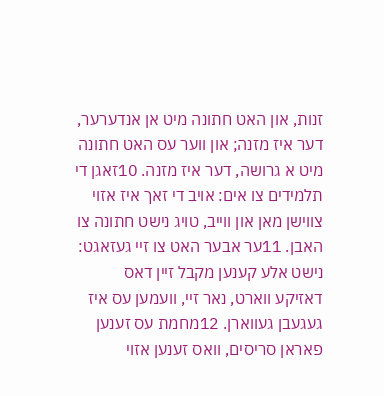זנות, און האט חתונה מיט אן אנדערער, דער איז מזנה; און ווער עס האט חתונה מיט א גרושה, דער איז מזנה. 10זאגן די תלמידים צו אים: אויב די זאך איז אזוי צווישן מאן און ווייב, טויג נישט חתונה צו האבן. 11ער אבער האט צו זיי געזאגט: נישט אלע קענען מקבל זיין דאס דאזיקע ווארט, נאר זיי, וועמען עס איז געגעבן געווארן. 12מחמת עס זענען פאראן סריסים, וואס זענען אזוי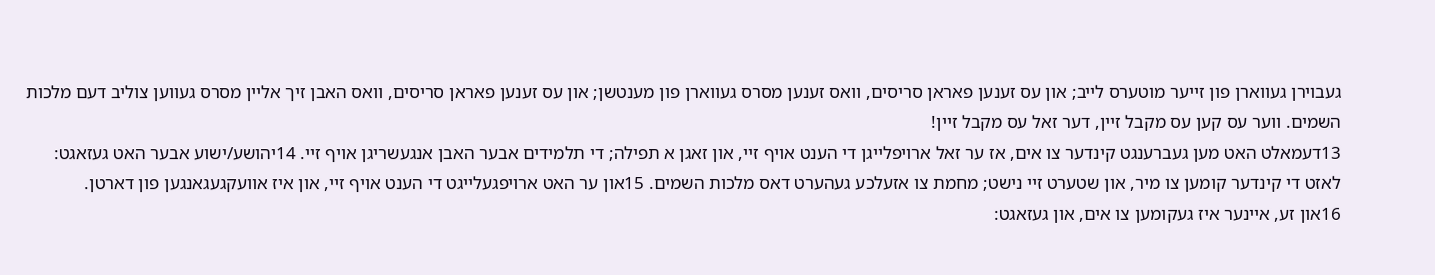געבוירן געווארן פון זייער מוטערס לייב; און עס זענען פאראן סריסים, וואס זענען מסרס געווארן פון מענטשן; און עס זענען פאראן סריסים, וואס האבן זיך אליין מסרס געווען צוליב דעם מלכות השמים. ווער עס קען עס מקבל זיין, דער זאל עס מקבל זיין!
13דעמאלט האט מען געברענגט קינדער צו אים, אז ער זאל ארויפלייגן די הענט אויף זיי, און זאגן א תפילה; די תלמידים אבער האבן אנגעשריגן אויף זיי. 14יהושע/ישוע אבער האט געזאגט: לאזט די קינדער קומען צו מיר, און שטערט זיי נישט; מחמת צו אזעלכע געהערט דאס מלכות השמים. 15און ער האט ארויפגעלייגט די הענט אויף זיי, און איז אוועקגעגאנגען פון דארטן.
16און זע, איינער איז געקומען צו אים, און געזאגט: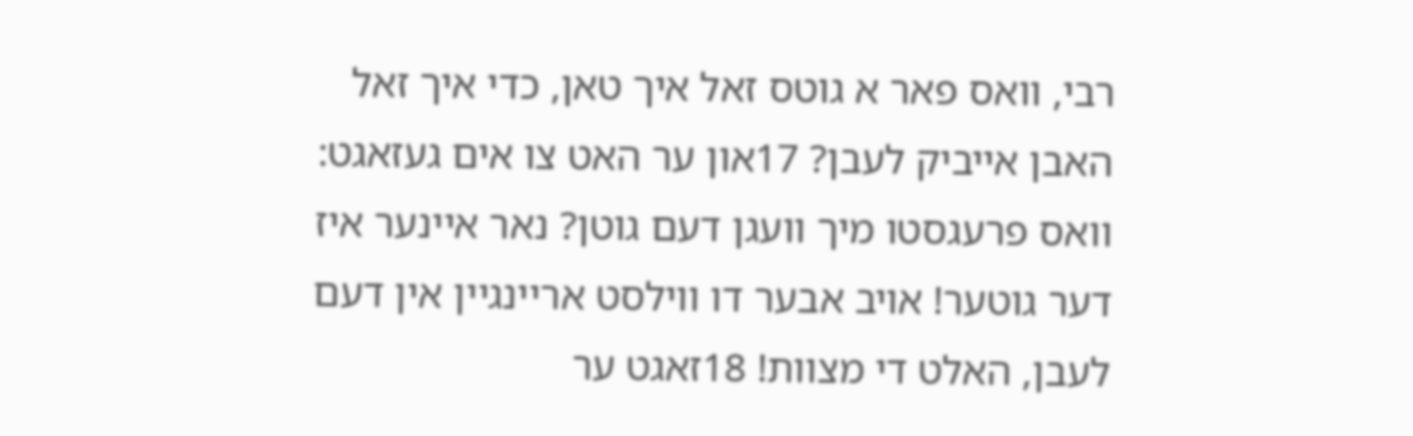רבי, וואס פאר א גוטס זאל איך טאן, כדי איך זאל האבן אייביק לעבן? 17און ער האט צו אים געזאגט: וואס פרעגסטו מיך וועגן דעם גוטן? נאר איינער איז דער גוטער! אויב אבער דו ווילסט אריינגיין אין דעם לעבן, האלט די מצוות! 18זאגט ער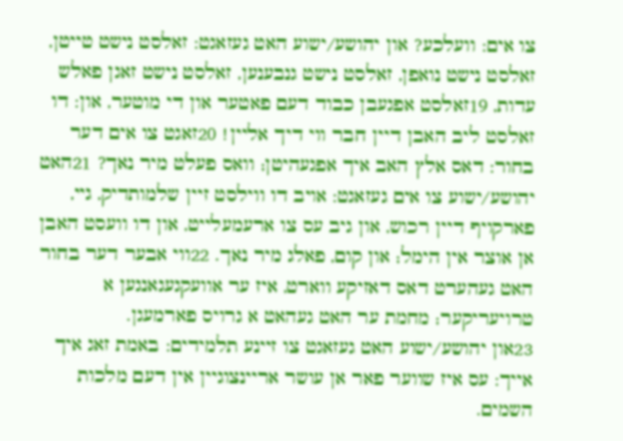צו אים: וועלכע? און יהושע/ישוע האט געזאגט: זאלסט נישט טייטן, זאלסט נישט נואפן, זאלסט נישט גנבענען, זאלסט נישט זאגן פאלש עדות, 19זאלסט אפגעבן כבוד דעם פאטער און די מוטער, און: דו זאלסט ליב האבן דיין חבר ווי דיך אליין! 20זאגט צו אים דער בחור: דאס אלץ האב איך אפגעהיטן; וואס פעלט מיר נאך? 21האט יהושע/ישוע צו אים געזאגט: אויב דו ווילסט זיין שלמותדיק, גיי, פארקויף דיין רכוש, און גיב עס צו ארעמעלייט, און דו וועסט האבן אן אוצר אין הימל; און קום, פאלג מיר נאך. 22ווי אבער דער בחור האט געהערט דאס דאזיקע ווארט, איז ער אוועקגעגאנגען א טרויעריקער; מחמת ער האט געהאט א גרויס פארמעגן.
23און יהושע/ישוע האט געזאגט צו זיינע תלמידים: באמת זאג איך אייך: עס איז שווער פאר אן עושר אריינצוגיין אין דעם מלכות השמים.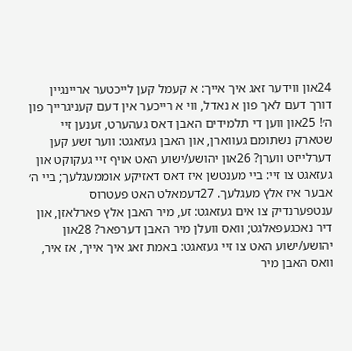24און ווידער זאג איך אייך: א קעמל קען לייכטער אריינגיין דורך דעם לאך פון א נאדל, ווי א רייכער אין דעם קעניגרייך פון ה׳! 25און ווען די תלמידים האבן דאס געהערט, זענען זיי שטארק נשתומם געווארן, און האבן געזאגט: ווער זשע קען דערלייזט ווערן? 26און יהושע/ישוע האט אויף זיי געקוקט און געזאגט צו זיי: ביי מענטשן איז דאס דאזיקע אוממעגלעך; ביי ה׳ אבער איז אלץ מעגלעך. 27דעמאלט האט פעטרוס ענטפערנדיק צו אים געזאגט: זע, מיר האבן אלץ פארלאזן, און דיר נאכגעפאלגט; וואס וועלן מיר האבן דערפאר? 28און יהושע/ישוע האט צו זיי געזאגט: באמת זאג איך אייך, אז איר, וואס האבן מיר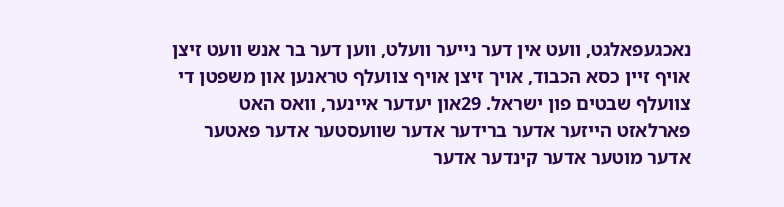נאכגעפאלגט, וועט אין דער נייער וועלט, ווען דער בר אנש וועט זיצן אויף זיין כסא הכבוד, אויך זיצן אויף צוועלף טראנען און משפטן די צוועלף שבטים פון ישראל. 29און יעדער איינער, וואס האט פארלאזט הייזער אדער ברידער אדער שוועסטער אדער פאטער אדער מוטער אדער קינדער אדער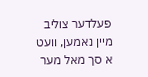פעלדער צוליב מיין נאמען, וועט א סך מאל מער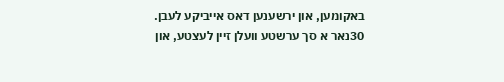באקומען, און ירשענען דאס אייביקע לעבן. 30נאר א סך ערשטע וועלן זיין לעצטע, און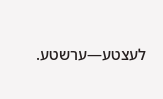לעצטע—ערשטע.